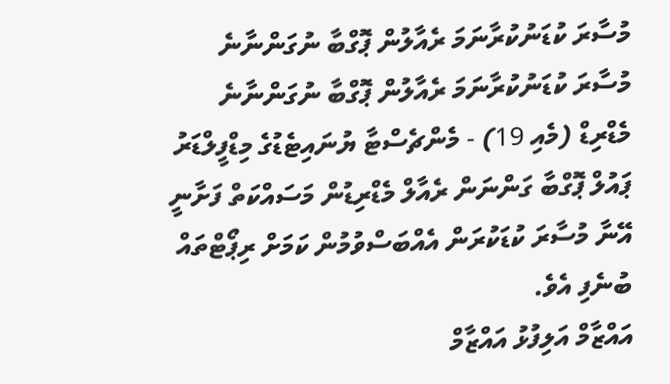މުސާރަ ކުޑަނުކުރާނަމަ ރެއާލުން ޕޮގްބާ ނުގަންނާނެ
މުސާރަ ކުޑަނުކުރާނަމަ ރެއާލުން ޕޮގްބާ ނުގަންނާނެ
މެޑްރިޑް (މެއި 19) - މެންޗެސްޓާ ޔުނައިޓެޑުގެ މިޑްފީލްޑަރު ޕައުލް ޕޮގްބާ ގަންނަން ރެއާލް މެޑްރިޑުން މަސައްކަތް ފަށާނީ އޭނާ މުސާރަ ކުޑަކުރަން އެއްބަސްވުމުން ކަމަށް ރިޕޯޓްތައް ބުނެފި އެވެ.
އައްޒާމް އަލިފުޅު އައްޒާމް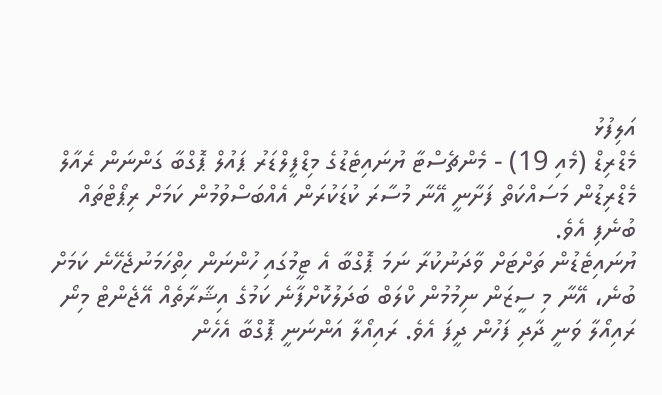އަލިފުޅު
މެޑްރިޑް (މެއި 19) - މެންޗެސްޓާ ޔުނައިޓެޑުގެ މިޑްފީލްޑަރު ޕައުލް ޕޮގްބާ ގަންނަން ރެއާލް މެޑްރިޑުން މަސައްކަތް ފަށާނީ އޭނާ މުސާރަ ކުޑަކުރަން އެއްބަސްވުމުން ކަމަށް ރިޕޯޓްތައް ބުނެފި އެވެ.
ޔުނައިޓެޑުން ތަށްޓަށް ވާދަނުކުރާ ނަމަ ޕޮގްބާ އެ ޓީމުގައި ހުންނަން ހިތްހަމަނުޖެހޭނެ ކަމަށް ބުނެ، އޭނާ މި ސީޒަން ނިމުމުން ކްލަބް ބަދަލުކޮށްފާނެ ކަމުގެ އިޝާރާތެއް އޭޖެންޓް މިނޯ ރައިއޯލާ ވަނީ ދާދި ފަހުން ދީފަ އެވެ. ރައިއޯލާ އަންނަނީ ޕޮގްބާ އެހެން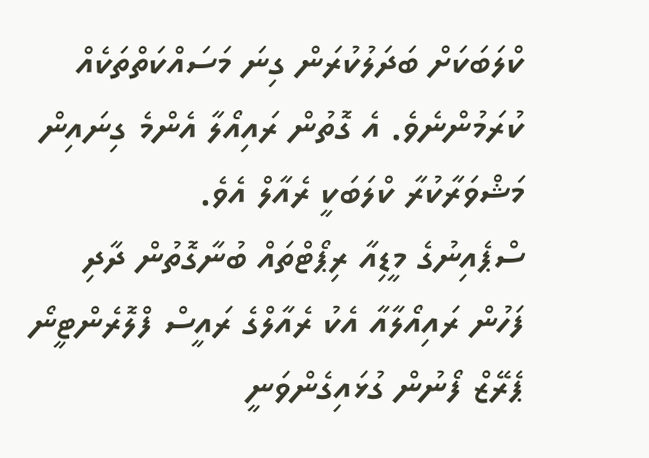ކްލަބަކަށް ބަދަލުކުރަން ގިނަ މަސައްކަތްތަކެއް ކުރަމުންނެވެ. އެ ގޮތުން ރައިއޯލާ އެންމެ ގިނައިން މަޝްވަރާކުރާ ކްލަބަކީ ރެއާލް އެވެ.
ސްޕެއިނުގެ މީޑިއާ ރިޕޯޓްތައް ބުނާގޮތުން ދާދި ފަހުން ރައިއޯލާއާ އެކު ރެއާލްގެ ރައީސް ފްލޮރެންޓީނޯ ޕެރޭޒް ފޯނުން ގުޅައިގެންވަނީ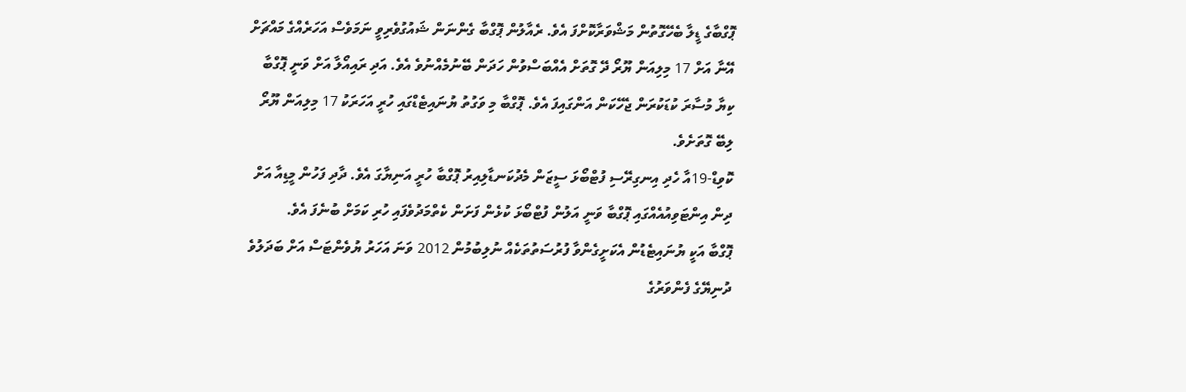ޕޮގްބާގެ ޑީލާ ބެހޭގޮތުން މަޝްވަރާކޮށްފަ އެވެ. ރެއާލުން ޕޮގްބާ ގެންނަން ޝައުގުވެރިވީ ނަމަވެސް އަހަރެއްގެ މައްޗަށް އޭނާ އަށް 17 މިލިއަން ޔޫރޯ ދޭ ގޮތަށް އެއްބަސްވުން ހަދަން ބޭނުމެއްނުވެ އެވެ. އަދި ރައިއޯލާ އަށް ވަނީ ޕޮގްބާ ކިޔާ މުސާރަ ކުޑަކުރަން ޖެހޭކަން އަންގައިފަ އެވެ. ޕޮގްބާ މި ވަގުތު ޔުނައިޓެޑްގައި ހުރީ އަހަރަކު 17 މިލިއަން ޔޫރޯ ލިބޭ ގޮތަށެވެ.
ކޮވިޑް-19އާ ހެދި އިނގިރޭސި ފުޓްބޯޅަ ސީޒަން މެދުކަނޑާލިއިރު ޕޮގްބާ ހުރީ އަނިޔާގަ އެވެ. ދާދި ފަހުން މީޑިއާ އަށް ދިން އިންޓަވިއުއެއްގައި ޕޮގްބާ ވަނީ އަލުން ފުޓްބޯޅަ ކުޅެން ފަށަން ކެތްމަދުވެފައި ހުރި ކަމަށް ބުނެފަ އެވެ.
ޕޮގްބާ އަކީ ޔުނައިޓެޑުން އެކަށީގެންވާ ފުރުސަތުތަކެއް ނުލިބުމުން 2012 ވަނަ އަހަރު ޔުވެންޓަސް އަށް ބަދަލުވެ ދުނިޔޭގެ ފެންވަރުގެ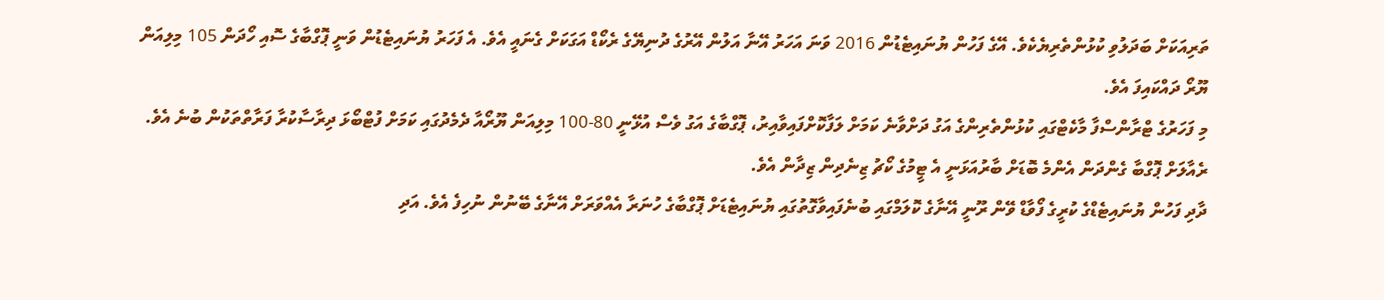ތަރިއަކަށް ބަދަލުވި ކުޅުންތެރިޔެކެވެ. އޭގެ ފަހުން ޔުނައިޓެޑުން 2016 ވަނަ އަހަރު އޭނާ އަލުން އޭރުގެ ދުނިޔޭގެ ރެކޯޑް އަގަކަށް ގެނައީ އެވެ. އެ ފަހަރު ޔުނައިޓެޑުން ވަނީ ޕޮގްބާގެ ސޮއި ހޯދަން 105 މިލިއަން ޔޫރޯ ދައްކައިފަ އެވެ.
މި ފަހަރުގެ ޓްރާންސްފާ މާކެޓްގައި ކުޅުންތެރިންގެ އަގު ދަށްވާނެ ކަމަށް ލަފާކޮށްފައިވާއިރު، ޕޮގްބާގެ އަގު ވެސް އުޅޭނީ 80-100 މިލިއަން ޔޫރޯއާ ދެމެދުގައި ކަމަށް ފުޓްބޯޅަ ދިރާސާކުރާ ފަރާތްތަކުން ބުނެ އެވެ. ރެއާލަށް ޕޮގްބާ ގެންދަން އެންމެ ބޮޑަށް ބާރުއަޅަނީ އެ ޓީމުގެ ކޯޗު ޒިނެދިން ޒިދާން އެވެ.
ދާދި ފަހުން ޔުނައިޓެޑްގެ ކުރީގެ ފޯވާޑް ވޭން ރޫނީ އޭނާގެ ކޮލަމްގައި ބުނެފައިވާގޮތުގައި ޔުނައިޓެޑަށް ޕޮގްބާގެ ހުނަރާ އެއްވަރަށް އޭނާގެ ބޭނުން ނުހިފެ އެވެ. އަދި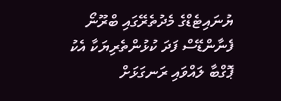ޔުނައިޓެޑްގެ މެދުތެރޭގައި ބްރޫނޯ ފެނާންޑޭސް ފަދަ ކުޅުންތެރިޔަކާ އެކު ޕޮގްބާ ލައްވައި ރަނގަޅަށް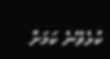ކުޅެވޭނެ ކަމަށް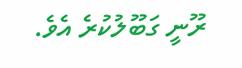ރޫނީ ގަބޫލުކުރެ އެވެ.